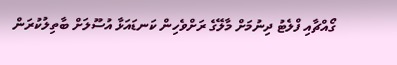ގޯއްޗާއި ފްލެޓު ދިނުމަށް މާލޭގެ ރަށްވެހިން ކަނޑައަޅާ އުސޫލަށް ބާތިލުކުރަން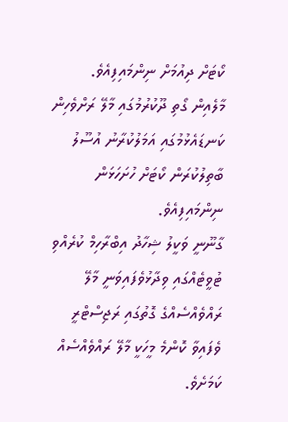ކޯޓަށް ދިއުމަށް ނިންމައިފިއެވެ.
މާލެއިން ގޯތި ދޫކުރުމުގައި މާލޭ ރަށްވެހިން ކަނޑައެޅުމުގައި އަމަލުކުރާނު އުސޫލު ބާތިލުކުރަން ކޯޓަށް ހުށަހަޅަން ނިންމައިފިއެވެ.
ގާނޫނީ ވަކީލު ޝިހާދު އިބްރާހިމް ކުރެއްވި ޓުވީޓެއްގައި ވިދާޅުވެފައިވަނީ މާލޭ ރައްވެއްސެއްގެ ގޮތުގައި ރަޖިސްޓްރީ ވެފައިވާ ކޮންމެ މީހަކީ މާލޭ ރައްވެއްސެއް ކަމަށެވެ.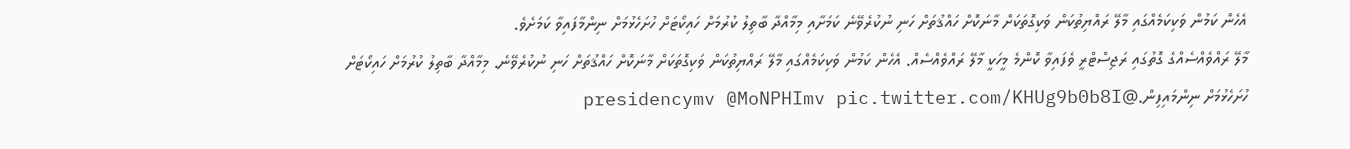އެހެން ކަމުން ވަކިކަމެއްގައި މާލޭ ރައްޔިތުކަން ވަކިގޮތަކަށް މާނަކޮށް ހައްޤުތަށް ހަނި ނުކުރެވޭނެ ކަމަށާއި މިމާއްދާ ބާތިލު ކުރުމަށް ހައިކޯޓަށް ހުށަހެޅުމަށް ނިންމާފައިވާ ކަމަށެވެ.
މާލޭ ރައްވެއްސެއްގެ ގޮތުގައި ރަޖިސްޓްރީ ވެފައިވާ ކޮންމެ މީހަކީ މާލޭ ރައްވެއްސެއް. އެހެން ކަމުން ވަކިކަމެއްގައި މާލޭ ރައްޔިތުކަން ވަކިގޮތަކަށް މާނަކޮށް ހައްޤުތަށް ހަނި ނުކުރެވޭނެ. މިމާއްދާ ބާތިލު ކުރުމަށް ހައިކޯޓަށް ހުށަހެޅުމަށް ނިންމައިފިން.@presidencymv @MoNPHImv pic.twitter.com/KHUg9b0b8I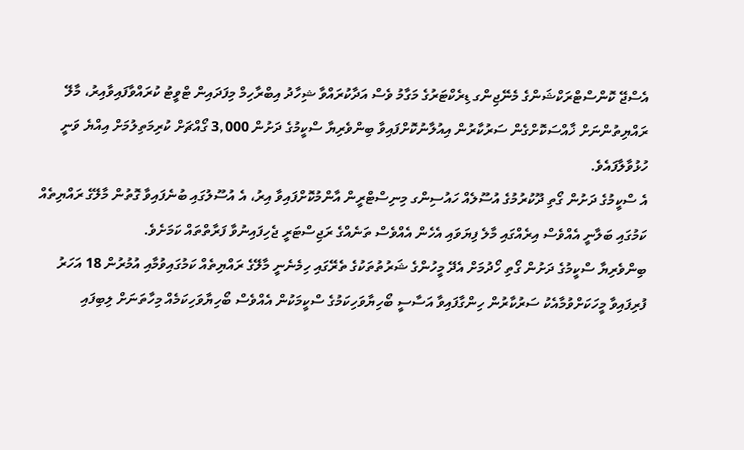އެސްޖޭ ކޮންސްޓްރަކްޝަންގެ މެނޭޖިންގ ޑިރެކްޓަރުގެ މަގާމު ވެސް އަދާކުރައްވާ ޝިހާދު އިބްރާހިމް މިފަދައިން ޓްވީޓު ކުރައްވާފައިވާއިރު، މާލޭ ރައްޔިތުންނަށް ޚާއްސަކޮށްގެން ސަރުކާރުން އިއުލާނުކޮށްފައިވާ ބިންވެރިޔާ ސްކީމުގެ ދަށުން 3,000 ގޯއްޗަށް ކުރިމަތިލުމަށް އިއްޔެ ވަނީ ހުޅުވާލާފައެވެ.
އެ ސްކީމުގެ ދަށުން ގޯތި ދޫކުރުމުގެ އުސޫލެއް ހައުސިންގ މިނިސްޓްރީން އާންމުކޮށްފައިވާ އިރު، އެ އުސޫލުގައި ބުނެފައިވާ ގޮތުން މާލޭގެ ރައްޔިތެއް ކަމުގައި ބަލާނީ އެއްވެސް އިރެއްގައި މާލެ ފިޔަވައި އެހެން އެއްވެސް ތަނެއްގެ ރަޖިސްޓަރީ ޖެހިފައިނުވާ ފަރާތްތައް ކަމަށެވެ.
ބިންވެރިޔާ ސްކީމުގެ ދަށުން ގޯތި ހޯދުމަށް އެދޭ މީހުންގެ ޝަރުތުތަކުގެ ތެރޭގައި ހިމެނެނީ މާލޭގެ ރައްޔިތެއް ކަމުގައިވުމާއި އުމުރުން 18 އަހަރު ފުރިފައިވާ މީހަކަށްވުމާއެކު ސަރުކާރުން ހިންގާފައިވާ އަސާސީ ބޯހިޔާވަހިކަމުގެ ސްކީމަކުން އެއްވެސް ބޯހިޔާވަހިކަމެއް މިހާތަނަށް ލިބިފައި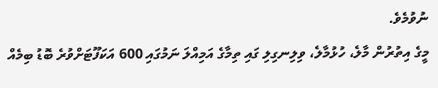ނުވުމެވެ.
މީގެ އިތުރުން މާލެ، ހުޅުމާލެ، ވިލިނގިލި ގައި ތިމާގެ އަމިއްލަ ނަމުގައި 600 އަކަފޫޓަށްވުރެ ބޮޑު ބިމެއް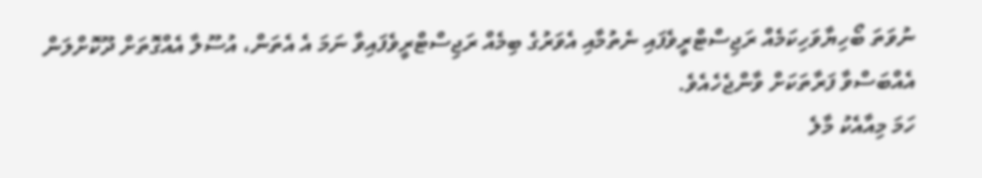ނުވަތަ ބޯހިޔާވަހިކަމެއް ރަޖިސްޓްރީވެފައި ނެތުމާއި އެވަރުގެ ބިމެއް ރަޖިސްޓްރީވެފައިވާ ނަމަ އެ އެތަން، އުސޫލާ އެއްގޮތަށް ދޫކޮށްލަން އެއްބަސްވާ ފަރާތަކަށް ވާންޖެހެއެވެ.
ހަމަ މިއާއެކު މާލެ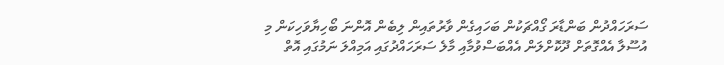ސަރަހައްދުން ބަންޑާރަ ގޯއްޗަކުން ބަހައިގެން ވާރުތައިން ލިބެން އޮންނަ ބޯހިޔާވަހިކަން މި އުސޫލާ އެއްގޮތަށް ދޫކޮށްލަން އެއްބަސްވުމާއި މާލެ ސަރަހައްދުގައި އަމިއްލަ ނަމުގައި އޮތް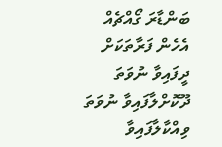ބަންޑާރަ ގޯއްޗެއް އެހެން ފަރާތަކަށް ދީފައިވާ ނުވަތަ ދޫކޮށްލާފައިވާ ނުވަތަ ވިއްކާލާފައިވާ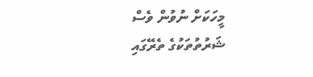މީހަކަށް ނުވުން ވެސް ޝަރުތުތަކުގެ ތެރޭގައި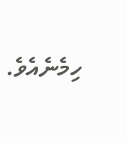ހިމެނެއެވެ.